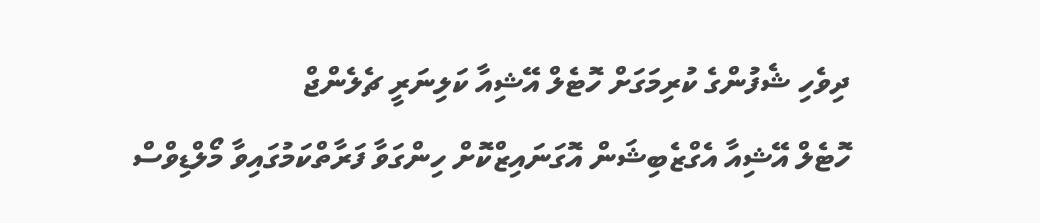ދިވެހި ޝެފުންގެ ކުރިމަގަށް ހޮޓެލް އޭޝިއާ ކަލިނަރީ ޗެލެންޖް
ހޮޓެލް އޭޝިއާ އެގްޒެބިޝަން އޮގަނައިޒްކޮށް ހިންގަވާ ފަރާތްކަމުގައިވާ މޯލްޑިވްސް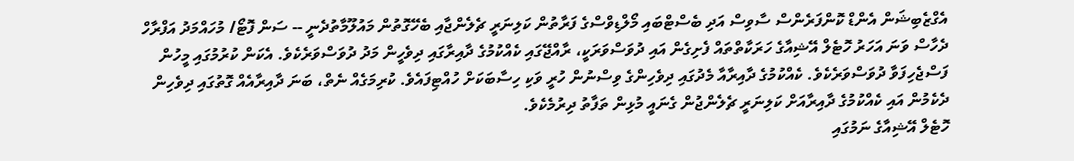އެގްޒެބިޝަން އެންޑް ކޮންފަރެންސް ސާވިސް އަދި ބެސްޓްބައި މޯލްޑިވްސްގެ ފަރާތުން ކަލިނަރީ ޗެލެންޖާއި ބެހޭގޮތުން މައުލޫމާތުދެނީ -- ސަން ފޮޓޯ/ މުހައްމަދު އަފްރާހް
ދެހާސް ވަނަ އަހަރު ހޮޓެލް އޭޝިއާގެ ހަރަކާތްތައް ފެށިގެން އައި ދުވަސްވަރަކީ، ރާއްޖޭގައި ކެއްކުމުގެ ދާއިރާގައި ދިވެހީން މަދު ދުވަސްވަރެކެވެ. އެކަން ކުރުމުގައި މީހުން ފަސްޖެހިފަވާ ދުވަސްވަރެކެވެ. ކެއްކުމުގެ ދާއިރާއާ މެދުގައި ދިވެހިންގެ ވިސްނުން ހުރީ ވަކި ހިސާބަކަށް ހުއްޓިފައެވެ. ކުރިމަގެއް ނެތް، ބަނަ ދާއިރާއެއް ގޮތުގައި ދިވެހިން ދެކެމުން އައި ކެއްކުމުގެ ދާއިރާއަށް ކަލިނަރީ ޗެލެންޖުން ގެނައީ މުޅިން ތަފާތު ދިރުމެކެވެ.
ހޮޓެލް އޭޝިއާގެ ނަމުގައި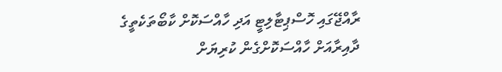ރާއްޖޭގައި ހޮސްޕިޓާލިޓީ އަދި ހާއްސަކޮށް ކާބޯތަކެތީގެ ދާއިރާއަށް ހާއްސަކޮށްގެން ކުރިޔަށް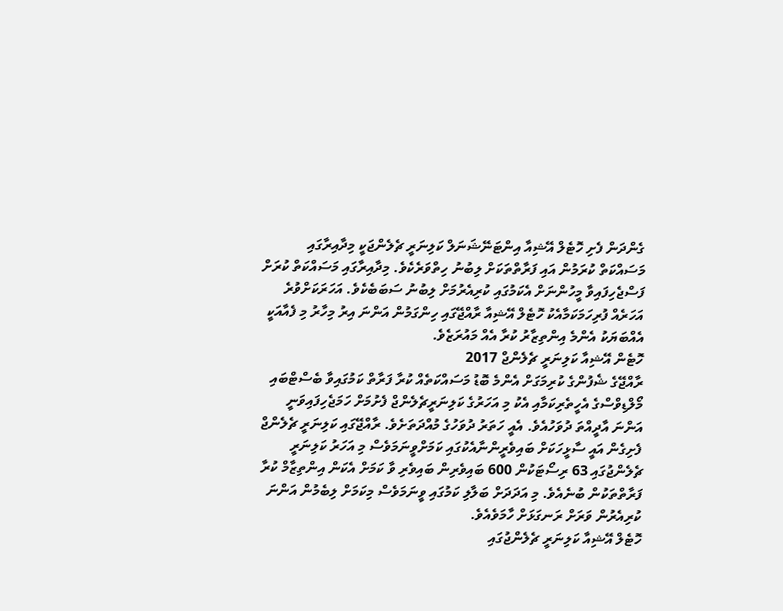ގެންދަން ފެށި ހޮޓެލް އޭޝިއާ އިންޓަނޭޝަނަލް ކަލިނަރީ ޗެލެންޖަކީ މިދާއިރާގައި މަސައްކަތް ކުރަމުން އައި ފަރާތްތަކަށް ލިބުނު ހިތްވަރެކެވެ. މިދާއިރާގައި މަސައްކަތް ކުރަށް ފަސްޖެހިފައިވާ މީހުންނަށް އެކަމުގައި ކުރިއެރުމަށް ލިބުނު ސަބަބެކެވެ. އަހަރަކަށްވުރެ އަހަރެއް ފުރިހަމަކަމާއެކު ހޮޓެލް އޭޝިއާ ރާއްޖޭގައި ހިންގަމުން އަންނަ އިރު މިހާރު މި ފެއާއަކީ އެއްބަޔަކު އެންމެ އިންތިޒާރު ކުރާ އެއް މައުރަޒެވެ.
ހޮޓެން އޭޝިއާ ކަލިނަރީ ޗެލެންޖް 2017
ރާއްޖޭގެ ޝެފުންގެ ކުރިމަގަށް އެންމެ ބޮޑު މަސައްކަތެއް ކުރާ ފަރާތް ކަމުގައިވާ ބެސްޓްބައި މޯލްޑިވްސްގެ އެހީތެރިކަމާއި އެކު މި އަހަރުގެ ކަލިނަރީޗެލެންޖް ފެށުމަށް ހަމަޖެހިފައިވަނީ އަންނަ އާދީއްތަ ދުވަހުއެވެ. އެއީ ހަތަރު ދުވަހުގެ މުއްދަތަށެވެ. ރާއްޖޭގައި ކަލިނަރީ ޗެލެންޖް ފެށިގެން އައީ ސާޅީހަކަށް ބައިވެރީންނާއެކުގައި ކަމަށްވީނަމަވެސް މި އަހަރު ކަލިނަރީ ޗެލެންޖުގައި 63 ރިސޯޓަކުން 600 ބައިވެރިން ބައިވެރި ވާ ކަމަށް އެކަން އިންތިޒާމް ކުރާ ފަރާތްތަކުން ބުނެއެވެ. މި އަދަދަށް ބަލާލި ކަމުގައި ވީނަމަވެސް މިކަމަށް ލިބެމުން އަންނަ ކުރިއެރުން ވަރަށް ރަނގަޅަށް ހާމަވެއެވެ.
ހޮޓެލް އޭޝިއާ ކަލިނަރީ ޗެލެންޖުގައި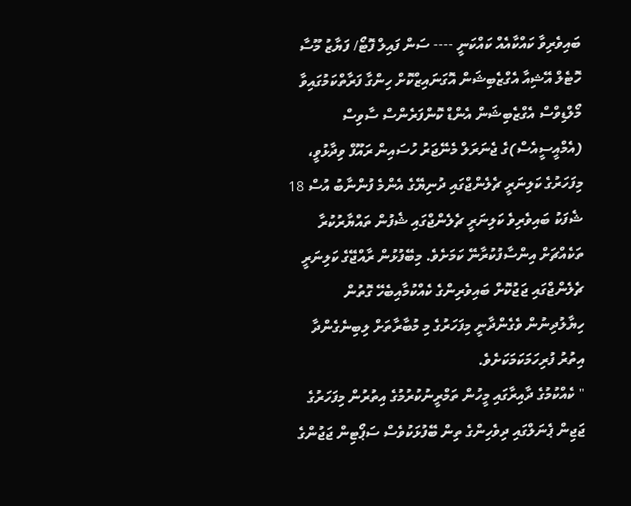ބައިވެރިވާ ކައްކާއެއް ކައްކަނީ ---- ސަން ފައިލް ފޮޓޯ/ ފަޔާޒު މޫސާ
ހޮޓެލް އޭޝިއާ އެގްޒެބިޝަން އޮގަނައިޒްކޮށް ހިންގާ ފަރާތްކަމުގައިވާ މޯލްޑިވްސް އެގްޒެބިޝަން އެންޑް ކޮންފަރެންސް ސާވިސް (އެމްއީސީއެސް)ގެ ޖެނަރަލް މެނޭޖަރު ހުސައިން ރައޫފް ވިދާޅުވީ، މިފަހަރުގެ ކަލިނަރީ ޗެލެންޖްގައި ދުނިޔޭގެ އެންމެ ފުންނާބު އުސް 18 ޝެފަކު ބައިވެރިވެ ކަލިނަރީ ޗެލެންޖްގައި ޝެފުން ތައްޔާރުކުރާ ތަކެއްޗަށް އިންސާފުކުރާނޭ ކަމަށެވެ. މިބޭފުޅުން ރާއްޖޭގެ ކަލިނަރީ ޗެލެންޖްގައި ޖަޖުކޮށް ބައިވެރިންގެ ކެއްކުމާއިބެހޭ ގޮތުން ހިޔާލުދިނުން ވެގެންދާނީ މިފަހަރުގެ މި މުބާރާތަށް ލިބިނެގެންދާ އިތުރު ފުރިހަމަކަމަކަށެވެ.
" ކެއްކުމުގެ ދާއިރާގައި މީހުން ތަމްރީނުކުރުމުގެ އިތުރުން މިފަހަރުގެ ޖަޖިން ޕެނަލްގައި ދިވެހިންގެ ތިން ބޭފުޅަކުވެސް ސަޕޯޓިން ޖަޖުންގެ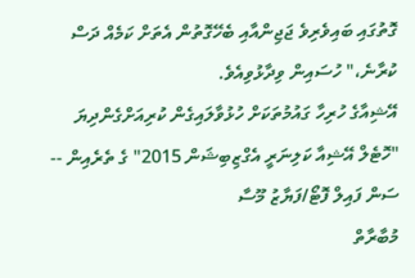ގޮތުގައި ބައިވެރިވެ ޖަޖިންއާއި ބެހޭގޮތުން އެތަށް ކަމެއް ދަސް ކުރާނެ،" ހުސައިން ވިދާޅުވިއެވެ.
އޭޝިއާގެ ހުރިހާ ގައުމުތަކަށް ހުޅުވާލައިގެން ކުރިއަށްގެންދިޔަ "ހޮޓެލް އޭޝިއާ ކަލިނަރީ އެގްޒިބިޝަން 2015" ގެ ތެރެއިން -- ސަން ފައިލް ފޮޓޯ/ފަޔާޒު މޫސާ
މުބާރާތް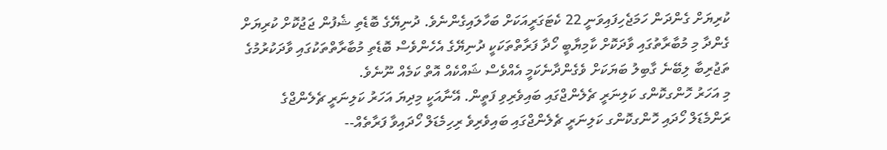ކުރިޔަށް ގެންދަން ހަމަޖެހިފައިވަނީ 22 ކެޓަގަރީއަކަށް ބަހާލައިގެންނެވެ. ދުނިޔޭގެ ބޮޑެތި ޝެފުން ޖަޖުކޮށް ކުރިޔަށް ގެންދާ މި މުބާރާތުގައި ވާދަކޮށް ކާމިޔާބީ ހޯދާ ފަރާތްތަކަކީ ދުނިޔޭގެ އެހެންވެސް ބޮޑެތި މުބާރާތްތަކުގައި ވާދަކުރުމުގެ ތަޖުރިބާ ލިބޭނެ ގާބިލު ބަޔަކަށް ވެގެންދާނެކަމީ އެއްވެސް ޝައްކެއް އޮތް ކަމެއް ނޫނެވެ.
މި އަހަރު ހޮންގކޮންގ ކަލިނަރީ ޗެލެންޖްގައި ބައިވެރިވި ފަތީން. އޭނާއަކީ މިދިޔަ އަހަރު ކަލިނަރީ ޗެލެންޖްގެ ރަންމެޑަލް ހޯދައި ހޮންގކޮންގ ކަލިނަރީ ޗެލެންޖްގައި ބައިވެރިވެ ރިހިމެޑަލް ހޯދައިވާ ފަރާތެއް--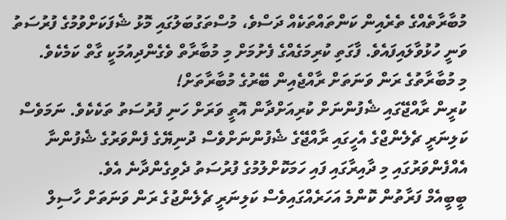މުބާރާތެއްގެ ތެރެއިން ކަންތައްތަކެއް ދަސްވެ، މުސްތަގުބަލުގައި މޮޅު ޝެފަކަށްވުމުގެ ފުރުސަތު ވަނީ ހުޅުވާލައިފައެވެ. ފާގަތި ކުރިމަގެއްގެ ފެށުމަށް މި މުބާރާތް ވެގެންދިއުމަކީ ގާތް ކަމެކެވެ.
މި މުބާރާތުގެ ރަން ވަނަތަށް ރާއްޖެއިން ބޭރުގެ މުބާރާތަށް!
ކުރީން ރާއްޖޭގައި ޝެފުންނަށް ކުރިއަށްދާން އޮތީ ވަރަށް ހަނި ފުރުސަތު ތަކެކެވެ. ނަމަވެސް ކަލިނަރީ ޗެލެންޖްގެ އެހީގައި ރާއްޖޭގެ ޝެފުންނަށްވެސް ދުނިޔޭގެ ފެންވަރުގެ ޝެފުންނާ އެއްފެންވަރުގައި މި ދާއިރާގައި ފައި ހަމަކޮށްލުމުގެ ފުރުސަތު ދެވިގެންދާނެ އެވެ.
ބީބީއެމް ފަރާތުން ކޮންމެ އަހަރެއްގައިވެސް ކަލިނަރީ ޗެލެންޖުގެ ރަން ވަނަތަށް ހާސިލް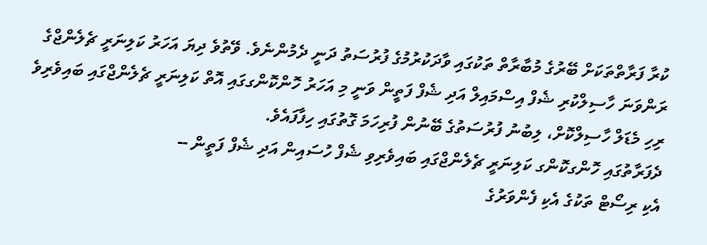ކުރާ ފަރާތްތަކަށް ބޭރުގެ މުބާރާތް ތަކުގައި ވާދަކުރުމުގެ ފުރުސަތު ދަނީ ދެމުންނެވެ. ވޭތުވެ ދިޔަ އަހަރު ކަލިނަރީ ޗެލެންޖްގެ ރަންވަނަ ހާސިލްކުރި ޝެފް އިސްމައިލް އަދި ޝެފް ފަތީން ވަނީ މި އަހަރު ހޮންކޮންގގައި އޮތް ކަލިނަރީ ޗެލެންޖްގައި ބައިވެރިވެ ރިހި މެޑަލް ހާސިލްކޮށް، ލިބުނު ފުރުސަތުގެ ބޭނުން ފުރިހަމަ ގޮތުގައި ހިފާފައެވެ.
ދެފަރާތުގައި ހޮންގކޮންގ ކަލިނަރީ ޗެލެންޖްގައި ބައިވެރިވި ޝެފް ހުސައިން އަދި ޝެފް ފަތީން --
އެކި ރިސޯޓް ތަކުގެ އެކި ފެންވަރުގެ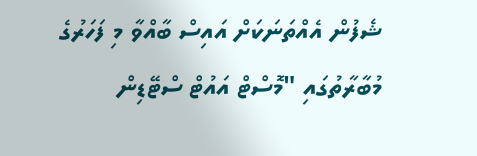ޝެފުން އެއްތަނަކަށް އައިސް ބާއްވާ މި ފަހަރުގެ މުބާރާތުގައި "މޮސްޓް އައުޓް ސްޓޭޑިން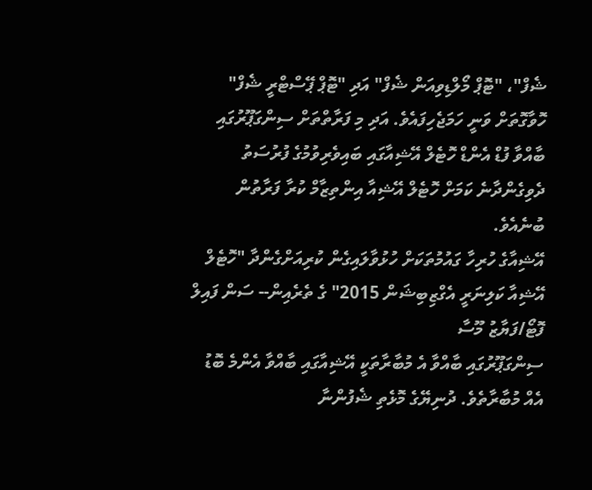ޝެފް"، "ޓޮޕް މޯލްޑިވިއަން ޝެފް" އަދި "ޓޮޕް ޕޭސްޓްރީ ޝެފް" ހޮވާގޮތަށް ވަނީ ހަމަޖެހިފައެވެ. އަދި މި ފަރާތްތަށް ސިންގަޕޫރުގައި ބާއްވާ ފުޑް އެންޑް ހޮޓެލް އޭޝިއާގައި ބައިވެރިވުމުގެ ފުރުސަތު ދެވިގެންދާނެ ކަމަށް ހޮޓެލް އޭޝިއާ އިންތިޒާމް ކުރާ ފަރާތުން ބުނެއެވެ.
އޭޝިއާގެ ހުރިހާ ގައުމުތަކަށް ހުޅުވާލައިގެން ކުރިއަށްގެންދާ "ހޮޓެލް އޭޝިއާ ކަލިނަރީ އެގްޒިބިޝަން 2015" ގެ ތެރެއިން-- ސަން ފައިލް ފޮޓޯ/ފަޔާޒު މޫސާ
ސިންގަޕޫރުގައި ބާއްވާ އެ މުބާރާތަކީ އޭޝިއާގައި ބާއްވާ އެންމެ ބޮޑު އެއް މުބާރާތެވެ. ދުނިޔޭގެ މޮޅެތި ޝެފުންނާ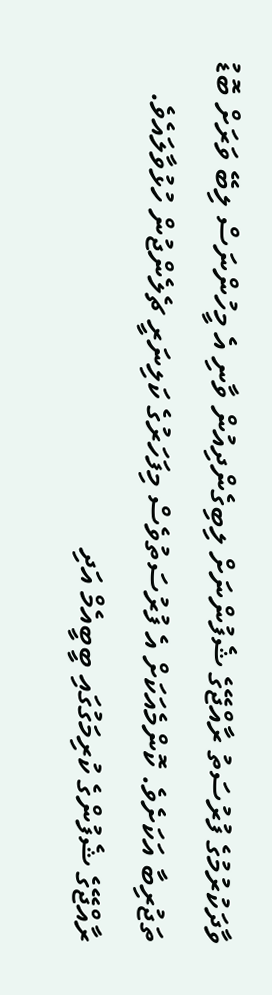ވާދަކުރުމުގެ ފުރުސަތު ރާއްޖޭގެ ޝެފުންނަށް ލިބިގެންދިއުން ވާނި އެ މީހުންނަސް ލިބޭ ވަރަށް ބޮޑު ތަޖުރިބާ އަކަށެވެ. ކޮންމެއަކަށް އެ ފުރުސަތުވެސް މިފަހަރުގެ ކަލިނަރީ ޗެލެންޖުން ހުޅުވާލައެވެ.
ރާއްޖޭގެ ޝެފުންގެ ކުރިމަގުގައި ބީބީއެމް އަދި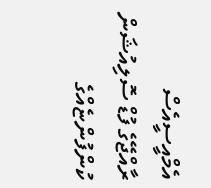އެމްއީސީއެސް
ރާއްޖޭގެ ފުޑް ސޮލިއުޝަން ކުންފުންޏެއްގެ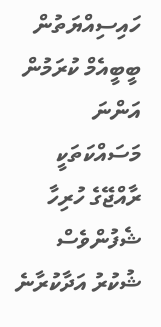ހައިސިއްޔަތުން ބީބީއެމް ކުރަމުން އަންނަ މަސައްކަތަކީ ރާއްޖޭގެ ހުރިހާ ޝެފުންވެސް ޝުކުރު އަދާކުރާނެ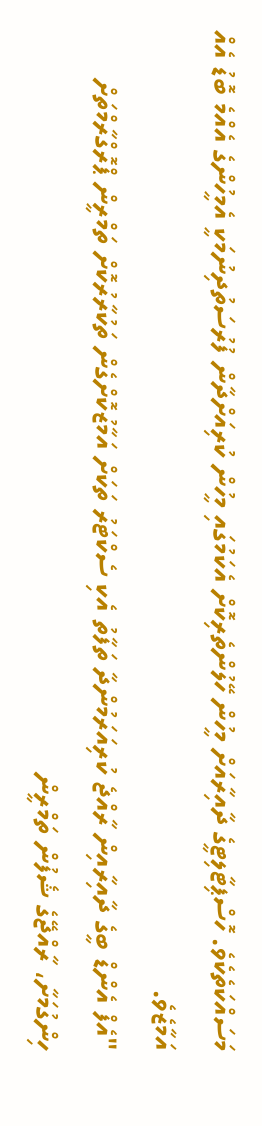މަސައްކަތެކެވެ. ހޮސްޕިޓާލިޓީގެ ދާއިރާއަށް މީހުން ހޭލުންތެރިކޮށް އެކަމުގައި މީހުން ކުރިއަށްދާން ފުރުސަތުދިނުމަކީ އެމީހުންގެ އެއްމެ ބޮޑު އެއް އަމާޒެވެ.
"އެފް އެންޑް ބީގެ ދާއިރާއިން ރާއްޖެ ކުރިއަރަމުންދާ ތަފާތު އެކި ސެކްޓަރު ތަކަށް އަމާޒުކޮށްގެން ތަކުރާރުކޮށް ތަމްރީން ޕްރޮގްރާމްތަށް ހިންގުމަށާ، ރާއްޖޭގެ ޝެފުން ތަމްރީން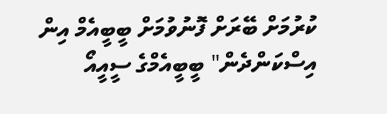ކުރުމަށް ބޭރަށް ފޮނުވުމަށް ބީބީއެމް އިން އިސްކަންދެން" ބީބީއެމްގެ ސީއީއޯ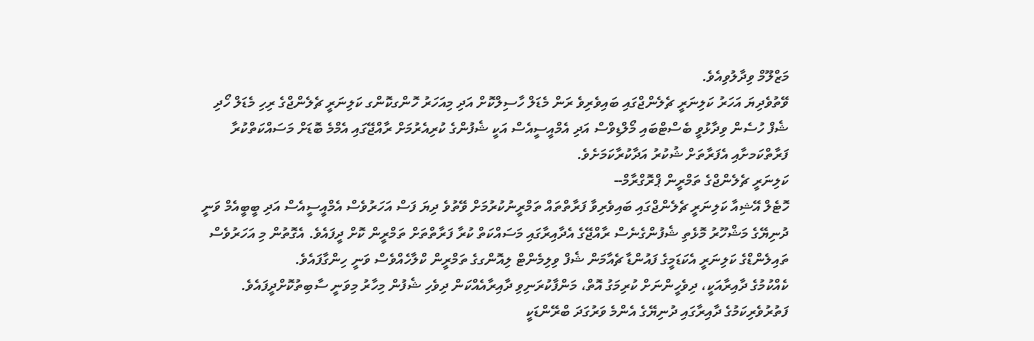މަޒްލޫމް ވިދާލުވިއެވެ.
ވޭތުވެދިޔަ އަހަރު ކަލިނަރީ ޗެލެންޖްގައި ބައިވެރިވެ ރަން މެޑަލް ހާސިލްކޮށް އަދި މިއަހަރު ހޮންގކޮންގ ކަލިނަރީ ޗެލެންޖްގެ ރިހި މެޑަލް ހޯދި ޝެފް ހުސެން ވިދާޅުވީ ބެސްޓްބައި މޯލްޑިވްސް އަދި އެމްއީސީއެސް އަކީ ޝެފުންގެ ކުރިއެރުމަށް ރާއްޖޭގައި އެމްމެ ބޮޑަށް މަސައްކަތްކުރާ ފަރާތްކަމށާއި އެފަރާތަށް ޝުކުރު އަދާކުރާކަމަށެވެ.
ކަލިނަރީ ޗެލެންޖްގެ ތަމްރީން ޕްރޮގްރާމް--
ހޮޓެލް އޭޝިއާ ކަލިނަރީ ޗެލެންޖްގައި ބައިވެރިވާ ފަރާތްތައް ތަމްރީނުކުރުމަށް ވޭތުވެ ދިޔަ ފަސް އަހަރުވެސް އެމްއީސީއެސް އަދި ބީބީއެމް ވަނީ ދުނިޔޭގެ މަޝްހޫރު މޮޅެތި ޝެފުންގެނެސް ރާއްޖޭގެ އެދާއިރާގައި މަސައްކަތް ކުރާ ފަރާތްތަށް ތަމްރީން ކޮށް ދީފައެވެ. އެގޮތުން މި އަހަރުވެސް ތައިލެންޑްގެ ކަލިނަރީ އެކަޑަމީގެ ފައުންޑާ ޗެއާމަން ޝެފް ވިލިމެންޓް ލިއޮންގގެ ތަމްރީން ކްލާހެއްވެސް ވަނީ ހިންގާފައެވެ.
ކެއްކުމުގެ ދާއިރާއަކީ، ދިވެހީންނަށް ކުރިމަގު އޮތް، މަންފާކުރަނިވި ދާއިރާއެއްކަން ދިވެހި ޝެފުން މިހާރު މިވަނީ ސާބިތުކޮށްދީފައެވެ. ފަތުރުވެރިކަމުގެ ދާއިރާގައި ދުނިޔޭގެ އެންމެ ވަރުގަދަ ބްރޭންޑަކީ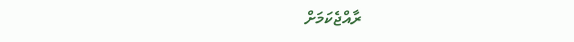ރާއްޖެކަމަށް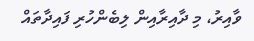ވާއިރު، މި ދާއިރާއިން ލިބެންހުރި ފައިދާތައް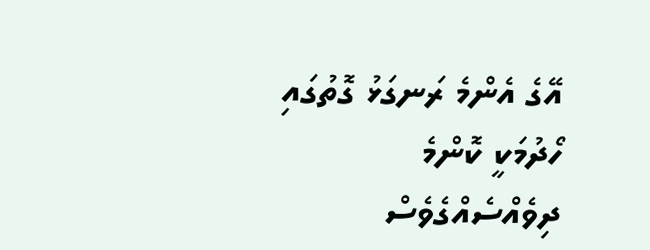އޭގެ އެންމެ ރަނގަޅު ގޮތުގައި ހޯދުމަކީ ކޮންމެ ދިވެއްސެއްގެވެސް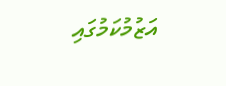އަޒުމުކަމުގައި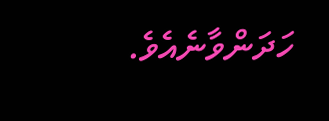ހަދަންވާނެއެވެ.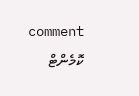comment ކޮމެންޓް